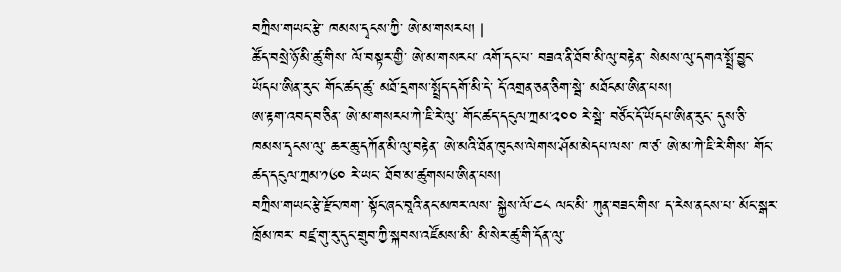བཀྲིས་གཡང་རྩེ་ ཁམས་དྭངས་ཀྱི་ ཨེ་མ་གསརཔ། |
ཚོད་བསྲེ་ཉོ་མི་ཚུ་གིས་ ལོ་བསྟར་གྱི་ ཨེ་མ་གསརཔ་ འགོ་དང་པ་ བཟའ་ནི་ཐོབ་མི་ལུ་བརྟེན་ སེམས་ལུ་དགའ་སྤྲོ་བྱུང་ཡོདཔ་ཨིན་རུང་ གོང་ཚད་ཚུ་ མཐོ་དྲགས་སྤྲོད་དགོ་མི་དེ་ དོ་འགྲན་ཅན་ཅིག་སྦེ་ མཐོངམ་ཨིན་པས།
ཨ་རྟག་འབད་བ་ཅིན་ ཨེ་མ་གསརཔ་ཀེ་ཇི་རེ་ལུ་ གོང་ཚད་དངུལ་ཀྲམ་༢༠༠ རེ་སྦེ་ བཙོང་དོ་ཡོདཔ་ཨིན་རུང་ དུས་ཅི་ ཁམས་དྭངས་ལུ་ ཆར་ཆུ་དཀོན་མི་ལུ་བརྟེན་ ཨེ་མའི་ཐོན་ཁུངས་ལེགས་ཤོམ་མེདཔ་ལས་ ཁ་ཙ་ ཨེ་མ་ཀེ་ཇི་རེ་གིས་ གོང་ཚད་དངུལ་ཀྲམ་༡༦༠ རེ་ཡང་ ཐོབ་མ་ཚུགསཔ་ཨིན་པས།
བཀྲིས་གཡང་རྩེ་རྫོང་ཁག་ སྟོང་ཞང་བཱའི་ནང་མཁར་ལས་ སྐྱེས་ལོ་༤༨ ལང་མི་ ཀུན་བཟང་གིས་ ད་རེས་ནངས་པ་ མོང་སྒར་ཁྲོམ་ཁར་ བཛྲ་གུ་རུ་དུང་གྲུབ་ཀྱི་སྐབས་འཛོམས་མི་ མི་སེར་ཚུ་གི་དོན་ལུ་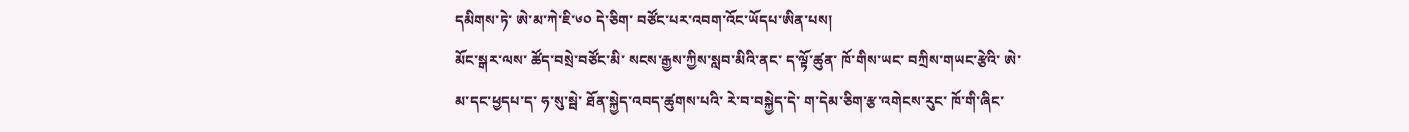དམིགས་ཏེ་ ཨེ་མ་ཀེ་ཇི་༦༠ དེ་ཅིག་ བཙོང་པར་འབག་འོང་ཡོདཔ་ཨིན་པས།
མོང་སྒར་ལས་ ཚོད་བསྲེ་བཙོང་མི་ སངས་རྒྱས་ཀྱིས་སླབ་མིའི་ནང་ ད་ལྟོ་ཚུན་ ཁོ་གིས་ཡང་ བཀྲིས་གཡང་རྩེའི་ ཨེ་མ་དང་ཕྱདཔ་ད་ ཧ་སུ་སྦེ་ ཐོན་སྐྱེད་འབད་ཚུགས་པའི་ རེ་བ་བསྐྱེད་དེ་ ག་དེམ་ཅིག་རྩ་འགེངས་རུང་ ཁོ་གི་ཞིང་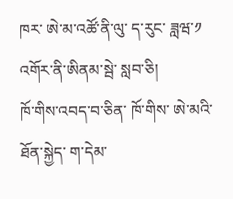ཁར་ ཨེ་མ་འཚོ་ནི་ལུ་ ད་རུང་ ཟླཝ་༡ འགོར་ནི་ཨིནམ་སྦེ་ སླབ་ཅི།
ཁོ་གིས་འབད་བ་ཅིན་ ཁོ་གིས་ ཨེ་མའི་ཐོན་སྐྱེད་ ག་དེམ་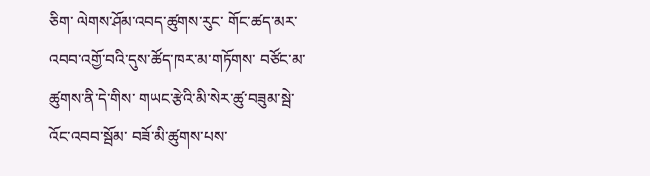ཅིག་ ལེགས་ཤོམ་འབད་ཚུགས་རུང་ གོང་ཚད་མར་འབབ་འགྱོ་བའི་དུས་ཚོད་ཁར་མ་གཏོགས་ བཙོང་མ་ཚུགས་ནི་དེ་གིས་ གཡང་རྩེའི་མི་སེར་ཚུ་བཟུམ་སྦེ་ འོང་འབབ་སྦོམ་ བཟོ་མི་ཚུགས་པས་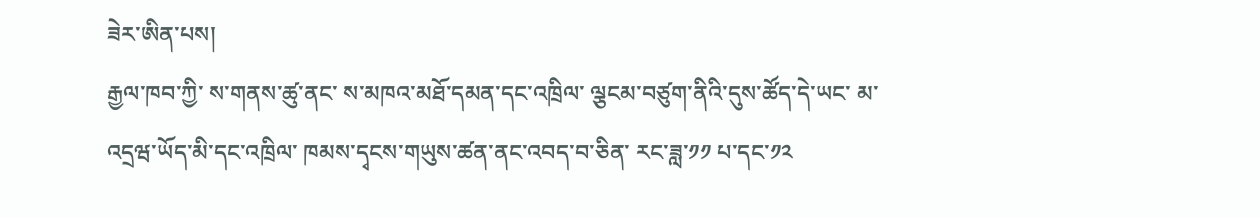ཟེར་ཨིན་པས།
རྒྱལ་ཁབ་ཀྱི་ ས་གནས་ཚུ་ནང་ ས་མཁའ་མཐོ་དམན་དང་འཁྲིལ་ ལྕངམ་བཙུག་ནིའི་དུས་ཚོད་དེ་ཡང་ མ་འདྲཝ་ཡོད་མི་དང་འཁྲིལ་ ཁམས་དྭངས་གཡུས་ཚན་ནང་འབད་བ་ཅིན་ རང་ཟླ་༡༡ པ་དང་༡༢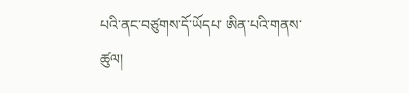པའི་ནང་བཙུགས་དོ་ཡོདཔ་ ཨིན་པའི་གནས་ཚུལ།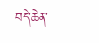བདེ་ཆེན་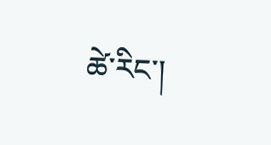ཚེ་རིང་།